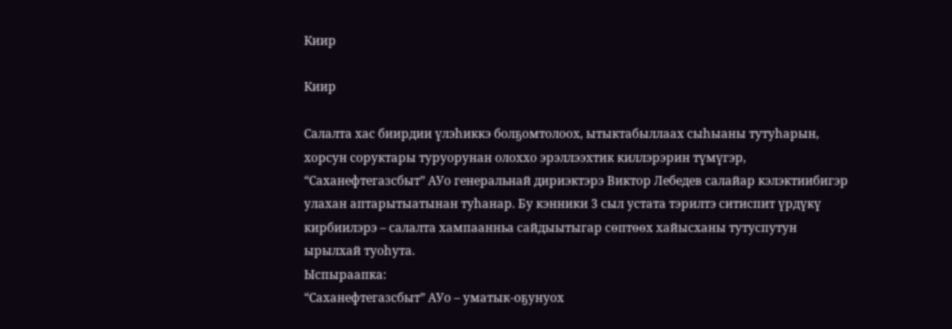Киир

Киир

Салалта хас биирдии үлэһиккэ болҕомтолоох, ытыктабыллаах сыһыаны тутуһарын, хорсун соруктары туруорунан олоххо эрэллээхтик киллэрэрин түмүгэр, “Саханефтегазсбыт” АУо генеральнай дириэктэрэ Виктор Лебедев салайар кэлэктиибигэр улахан аптарытыатынан туһанар. Бу кэнники 3 сыл устата тэрилтэ ситиспит үрдүкү кирбиилэрэ – салалта хампаанньа сайдыытыгар сөптөөх хайысханы тутуспутун ырылхай туоһута.
Ыспыраапка:
“Саханефтегазсбыт” АУо – уматык-оҕунуох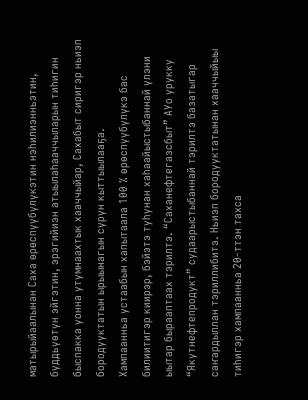матырыйаалынан Саха өрөспүүбүлүкэтин нэһилиэнньэтин, бүддьүөтүн эйгэтин, эрэгийиэн атыылаһааччыларын тиһигин быспакка уонна утумнаахтык хааччыйар, Сахабыт сиригэр ньиэп бородууктатын ырыынагын сүрүн кыттыылааҕа.
Хампаанньа устаабын хапытаала 100 % өрөспүүбүлүкэ бас билиитигэр киирэр, бэйэтэ туһунан хаһаайыстыбаннай үлэни ыытар бырааптаах тэрилтэ. “Саханефтегазсбыт” АУо урукку “Якутнефтепродукт” судаарыстыбаннай тэрилтэ базатыгар саҥардыллан тэриллибитэ. Ньиэп бородууктатынан хааччыйыы тиһигэр хампаанньа 20-ттэн тахса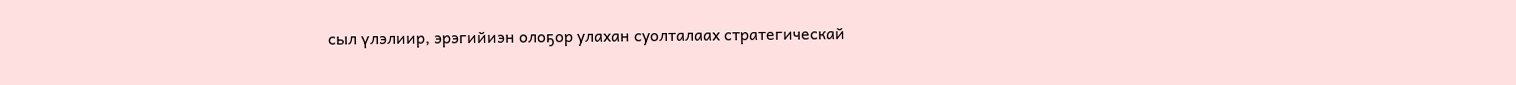сыл үлэлиир, эрэгийиэн олоҕор улахан суолталаах стратегическай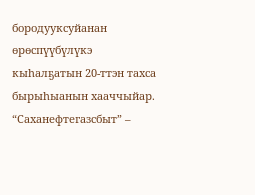бородууксуйанан өрөспүүбүлүкэ кыһалҕатын 20-ттэн тахса бырыһыанын хааччыйар. “Саханефтегазсбыт” –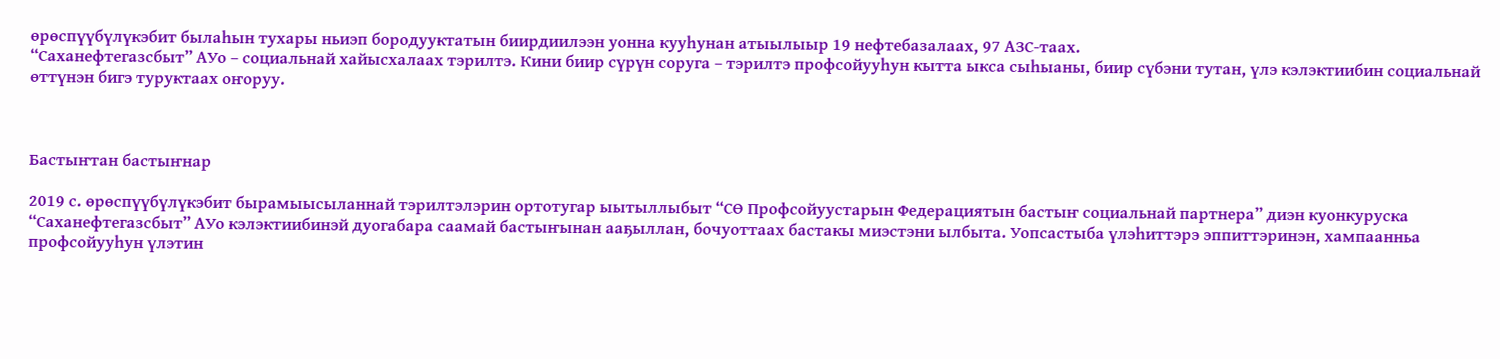өрөспүүбүлүкэбит былаһын тухары ньиэп бородууктатын биирдиилээн уонна кууһунан атыылыыр 19 нефтебазалаах, 97 АЗС-таах.
“Саханефтегазсбыт” АУо – социальнай хайысхалаах тэрилтэ. Кини биир сүрүн соруга – тэрилтэ профсойууһун кытта ыкса сыһыаны, биир сүбэни тутан, үлэ кэлэктиибин социальнай өттүнэн бигэ туруктаах оҥоруу.



Бастыҥтан бастыҥнар

2019 с. өрөспүүбүлүкэбит бырамыысыланнай тэрилтэлэрин ортотугар ыытыллыбыт “СӨ Профсойуустарын Федерациятын бастыҥ социальнай партнера” диэн куонкуруска “Саханефтегазсбыт” АУо кэлэктиибинэй дуогабара саамай бастыҥынан ааҕыллан, бочуоттаах бастакы миэстэни ылбыта. Уопсастыба үлэһиттэрэ эппиттэринэн, хампаанньа профсойууһун үлэтин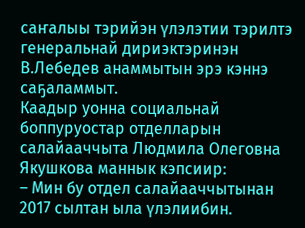саҥалыы тэрийэн үлэлэтии тэрилтэ генеральнай дириэктэринэн В.Лебедев анаммытын эрэ кэннэ саҕаламмыт.
Каадыр уонна социальнай боппуруостар отделларын салайааччыта Людмила Олеговна Якушкова маннык кэпсиир:
– Мин бу отдел салайааччытынан 2017 сылтан ыла үлэлиибин.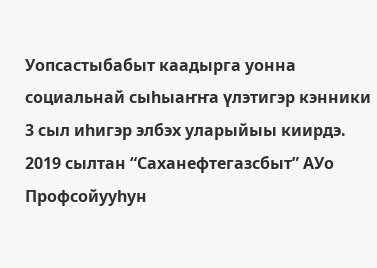Уопсастыбабыт каадырга уонна социальнай сыһыаҥҥа үлэтигэр кэнники 3 сыл иһигэр элбэх уларыйыы киирдэ. 2019 сылтан “Саханефтегазсбыт” АУо Профсойууһун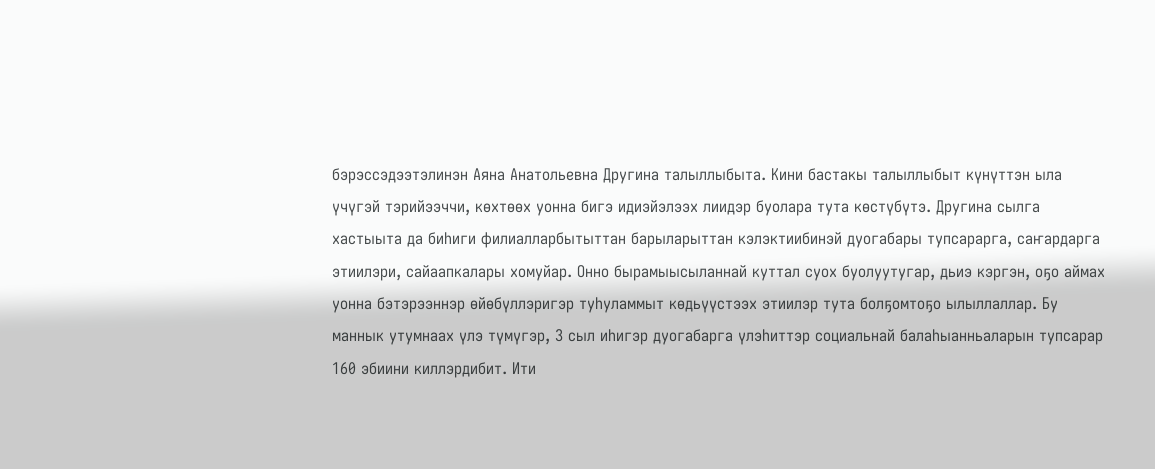бэрэссэдээтэлинэн Аяна Анатольевна Другина талыллыбыта. Кини бастакы талыллыбыт күнүттэн ыла үчүгэй тэрийээччи, көхтөөх уонна бигэ идиэйэлээх лиидэр буолара тута көстүбүтэ. Другина сылга хастыыта да биһиги филиалларбытыттан барыларыттан кэлэктиибинэй дуогабары тупсарарга, саҥардарга этиилэри, сайаапкалары хомуйар. Онно бырамыысыланнай куттал суох буолуутугар, дьиэ кэргэн, оҕо аймах уонна бэтэрээннэр өйөбүллэригэр туһуламмыт көдьүүстээх этиилэр тута болҕомтоҕо ылыллаллар. Бу маннык утумнаах үлэ түмүгэр, 3 сыл иһигэр дуогабарга үлэһиттэр социальнай балаһыанньаларын тупсарар 160 эбиини киллэрдибит. Ити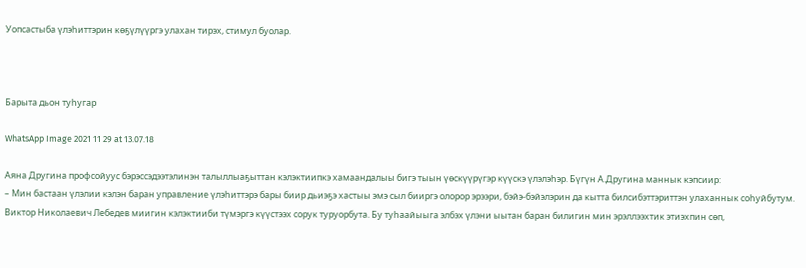Уопсастыба үлэһиттэрин көҕүлүүргэ улахан тирэх, стимул буолар.



Барыта дьон туһугар

WhatsApp Image 2021 11 29 at 13.07.18

Аяна Другина профсойуус бэрэссэдээтэлинэн талыллыаҕыттан кэлэктиипкэ хамаандалыы бигэ тыын үөскүүрүгэр күүскэ үлэлэһэр. Бүгүн А.Другина маннык кэпсиир:
– Мин бастаан үлэлии кэлэн баран управление үлэһиттэрэ бары биир дьиэҕэ хастыы эмэ сыл бииргэ олорор эрээри, бэйэ-бэйэлэрин да кытта билсибэттэриттэн улаханнык соһуйбутум. Виктор Николаевич Лебедев миигин кэлэктииби түмэргэ күүстээх сорук туруорбута. Бу туһаайыыга элбэх үлэни ыытан баран билигин мин эрэллээхтик этиэхпин сөп,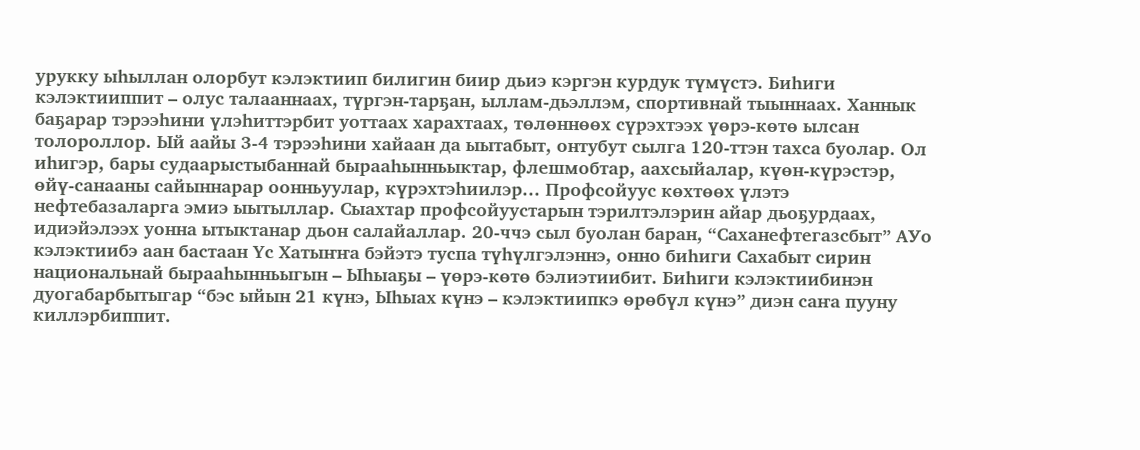урукку ыһыллан олорбут кэлэктиип билигин биир дьиэ кэргэн курдук түмүстэ. Биһиги кэлэктииппит – олус талааннаах, түргэн-тарҕан, ыллам-дьэллэм, спортивнай тыыннаах. Ханнык баҕарар тэрээһини үлэһиттэрбит уоттаах харахтаах, төлөннөөх сүрэхтээх үөрэ-көтө ылсан толороллор. Ый аайы 3-4 тэрээһини хайаан да ыытабыт, онтубут сылга 120-ттэн тахса буолар. Ол иһигэр, бары судаарыстыбаннай бырааһынньыктар, флешмобтар, аахсыйалар, күөн-күрэстэр, өйү-санааны сайыннарар оонньуулар, күрэхтэһиилэр... Профсойуус көхтөөх үлэтэ нефтебазаларга эмиэ ыытыллар. Сыахтар профсойуустарын тэрилтэлэрин айар дьоҕурдаах, идиэйэлээх уонна ытыктанар дьон салайаллар. 20-ччэ сыл буолан баран, “Саханефтегазсбыт” АУо кэлэктиибэ аан бастаан Үс Хатыҥҥа бэйэтэ туспа түһүлгэлэннэ, онно биһиги Сахабыт сирин национальнай бырааһынньыгын – Ыһыаҕы – үөрэ-көтө бэлиэтиибит. Биһиги кэлэктиибинэн дуогабарбытыгар “бэс ыйын 21 күнэ, Ыһыах күнэ – кэлэктиипкэ өрөбүл күнэ” диэн саҥа пууну киллэрбиппит.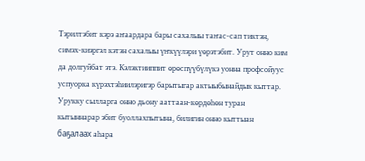Тэрилтэбит кэрэ аҥаардара бары сахалыы таҥас-сап тиктэн, симэх-киэргэл кэтэн сахалыы үҥкүүлэри үөрэтэбит. Урут онно ким да долгуйбат этэ. Кэлэктииппит өрөспүүбүлүкэ уонна профсойуус успуорка күрэхтэһиилэригэр барытыгар актыыбынайдык кыттар. Урукку сылларга онно дьону ааттаан-көрдөһөн туран кытыннарар эбит буоллахпытына, билигин онно кыттыан баҕалаах аһара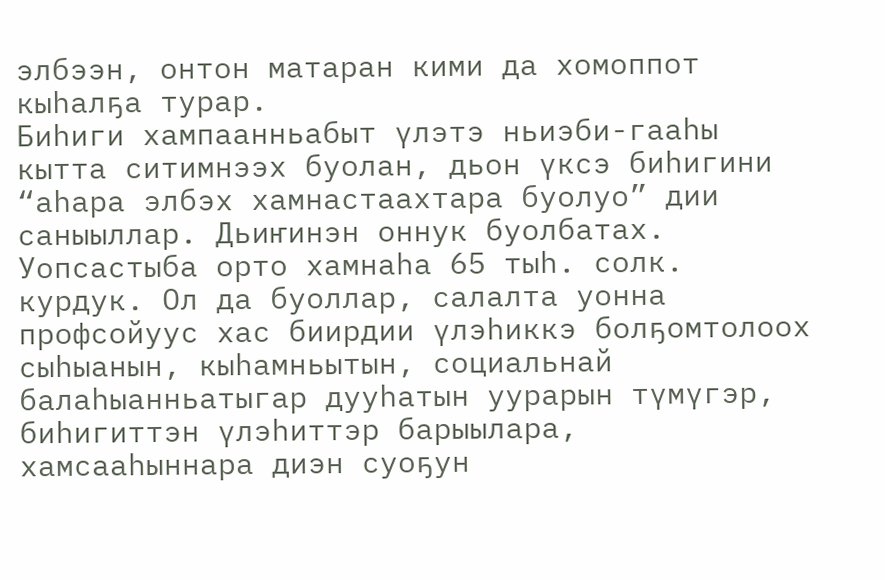элбээн, онтон матаран кими да хомоппот кыһалҕа турар.
Биһиги хампаанньабыт үлэтэ ньиэби-гааһы кытта ситимнээх буолан, дьон үксэ биһигини “аһара элбэх хамнастаахтара буолуо” дии саныыллар. Дьиҥинэн оннук буолбатах. Уопсастыба орто хамнаһа 65 тыһ. солк. курдук. Ол да буоллар, салалта уонна профсойуус хас биирдии үлэһиккэ болҕомтолоох сыһыанын, кыһамньытын, социальнай балаһыанньатыгар дууһатын уурарын түмүгэр, биһигиттэн үлэһиттэр барыылара, хамсааһыннара диэн суоҕун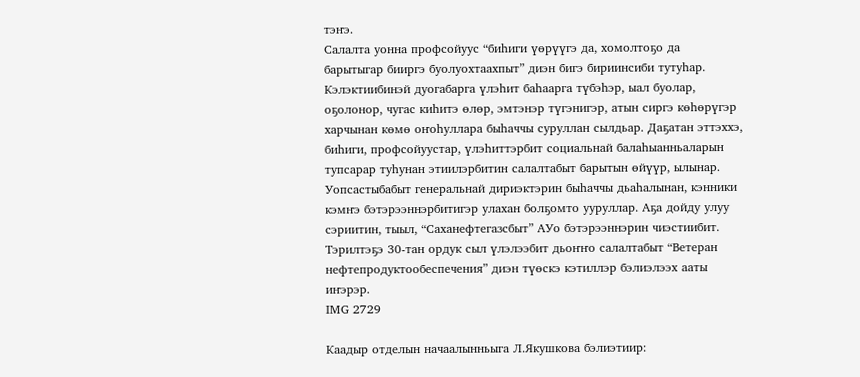тэҥэ.
Салалта уонна профсойуус “биһиги үөрүүгэ да, хомолтоҕо да барытыгар бииргэ буолуохтаахпыт” диэн бигэ бириинсиби тутуһар. Кэлэктиибинэй дуогабарга үлэһит баһаарга түбэһэр, ыал буолар, оҕолонор, чугас киһитэ өлөр, эмтэнэр түгэнигэр, атын сиргэ көһөрүгэр харчынан көмө оҥоһуллара быһаччы суруллан сылдьар. Даҕатан эттэххэ, биһиги, профсойуустар, үлэһиттэрбит социальнай балаһыанньаларын тупсарар туһунан этиилэрбитин салалтабыт барытын өйүүр, ылынар.
Уопсастыбабыт генеральнай дириэктэрин быһаччы дьаһалынан, кэнники кэмҥэ бэтэрээннэрбитигэр улахан болҕомто ууруллар. Аҕа дойду улуу сэриитин, тыыл, “Саханефтегазсбыт” АУо бэтэрээннэрин чиэстиибит. Тэрилтэҕэ 30-тан ордук сыл үлэлээбит дьоҥҥо салалтабыт “Ветеран нефтепродуктообеспечения” диэн түөскэ кэтиллэр бэлиэлээх ааты иҥэрэр.
IMG 2729

Каадыр отделын начаалынньыга Л.Якушкова бэлиэтиир: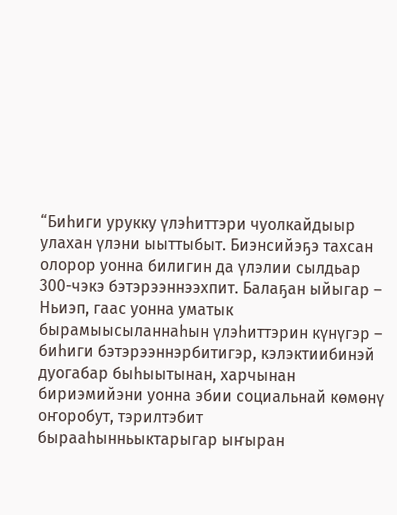“Биһиги урукку үлэһиттэри чуолкайдыыр улахан үлэни ыыттыбыт. Биэнсийэҕэ тахсан олорор уонна билигин да үлэлии сылдьар 300-чэкэ бэтэрээннээхпит. Балаҕан ыйыгар – Ньиэп, гаас уонна уматык бырамыысыланнаһын үлэһиттэрин күнүгэр – биһиги бэтэрээннэрбитигэр, кэлэктиибинэй дуогабар быһыытынан, харчынан бириэмийэни уонна эбии социальнай көмөнү оҥоробут, тэрилтэбит бырааһынньыктарыгар ыҥыран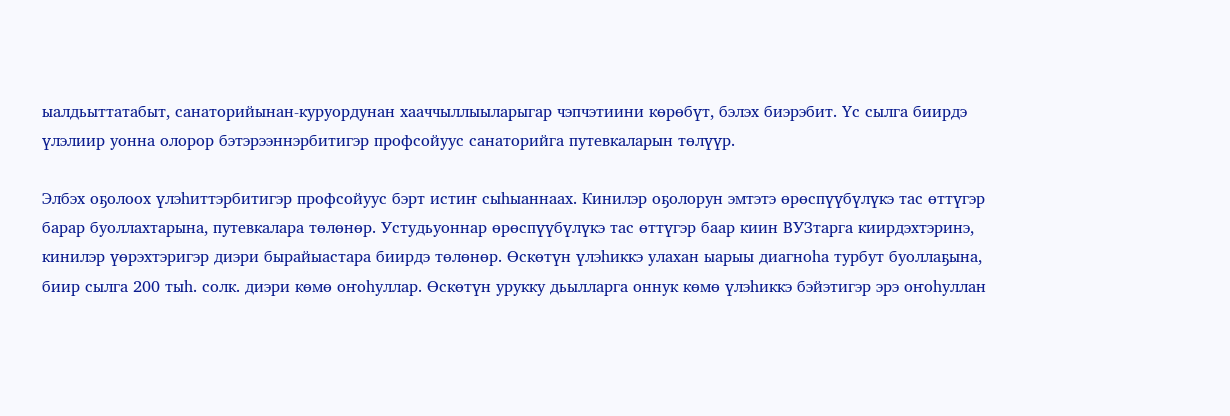ыалдьыттатабыт, санаторийынан-куруордунан хааччыллыыларыгар чэпчэтиини көрөбүт, бэлэх биэрэбит. Үс сылга биирдэ үлэлиир уонна олорор бэтэрээннэрбитигэр профсойуус санаторийга путевкаларын төлүүр.

Элбэх оҕолоох үлэһиттэрбитигэр профсойуус бэрт истиҥ сыһыаннаах. Кинилэр оҕолорун эмтэтэ өрөспүүбүлүкэ тас өттүгэр барар буоллахтарына, путевкалара төлөнөр. Устудьуоннар өрөспүүбүлүкэ тас өттүгэр баар киин ВУЗтарга киирдэхтэринэ, кинилэр үөрэхтэригэр диэри бырайыастара биирдэ төлөнөр. Өскөтүн үлэһиккэ улахан ыарыы диагноһа турбут буоллаҕына, биир сылга 200 тыһ. солк. диэри көмө оҥоһуллар. Өскөтүн урукку дьылларга оннук көмө үлэһиккэ бэйэтигэр эрэ оҥоһуллан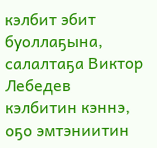кэлбит эбит буоллаҕына, салалтаҕа Виктор Лебедев кэлбитин кэннэ, оҕо эмтэниитин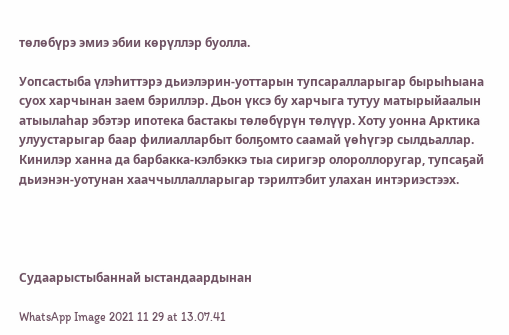төлөбүрэ эмиэ эбии көрүллэр буолла.

Уопсастыба үлэһиттэрэ дьиэлэрин-уоттарын тупсаралларыгар бырыһыана суох харчынан заем бэриллэр. Дьон үксэ бу харчыга тутуу матырыйаалын атыылаһар эбэтэр ипотека бастакы төлөбүрүн төлүүр. Хоту уонна Арктика улуустарыгар баар филиалларбыт болҕомто саамай үөһүгэр сылдьаллар. Кинилэр ханна да барбакка-кэлбэккэ тыа сиригэр олороллоругар, тупсаҕай дьиэнэн-уотунан хааччыллалларыгар тэрилтэбит улахан интэриэстээх.




Судаарыстыбаннай ыстандаардынан

WhatsApp Image 2021 11 29 at 13.07.41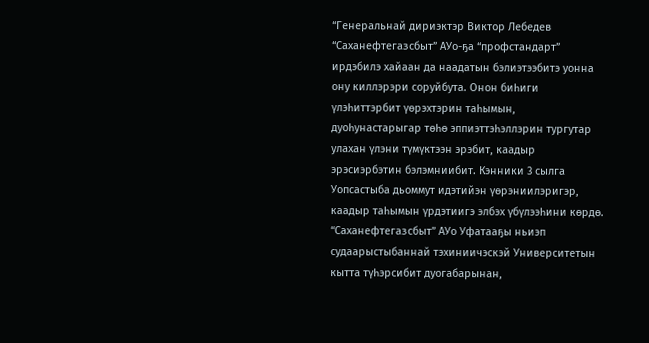“Генеральнай дириэктэр Виктор Лебедев “Саханефтегазсбыт” АУо-ҕа “профстандарт” ирдэбилэ хайаан да наадатын бэлиэтээбитэ уонна ону киллэрэри соруйбута. Онон биһиги үлэһиттэрбит үөрэхтэрин таһымын, дуоһунастарыгар төһө эппиэттэһэллэрин тургутар улахан үлэни түмүктээн эрэбит, каадыр эрэсиэрбэтин бэлэмниибит. Кэнники 3 сылга Уопсастыба дьоммут идэтийэн үөрэниилэригэр, каадыр таһымын үрдэтиигэ элбэх үбүлээһини көрдө.
“Саханефтегазсбыт” АУо Уфатааҕы ньиэп судаарыстыбаннай тэхиниичэскэй Университетын кытта түһэрсибит дуогабарынан,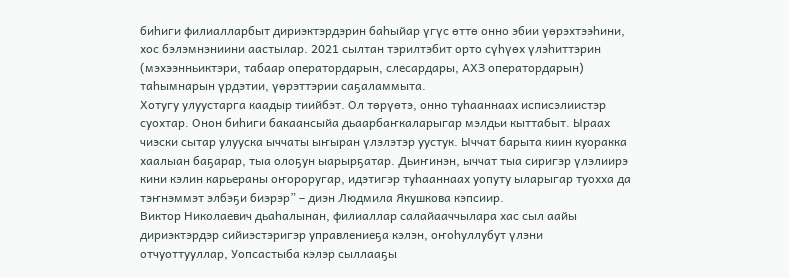биһиги филиалларбыт дириэктэрдэрин баһыйар үгүс өттө онно эбии үөрэхтээһини, хос бэлэмнэниини аастылар. 2021 сылтан тэрилтэбит орто сүһүөх үлэһиттэрин (мэхээнньиктэри, табаар оператордарын, слесардары, АХЗ оператордарын) таһымнарын үрдэтии, үөрэттэрии саҕаламмыта.
Хотугу улуустарга каадыр тиийбэт. Ол төрүөтэ, онно туһааннаах исписэлиистэр суохтар. Онон биһиги бакаансыйа дьаарбаҥкаларыгар мэлдьи кыттабыт. Ыраах чиэски сытар улууска ыччаты ыҥыран үлэлэтэр уустук. Ыччат барыта киин куоракка хаалыан баҕарар, тыа олоҕун ыарырҕатар. Дьиҥинэн, ыччат тыа сиригэр үлэлиирэ кини кэлин карьераны оҥороругар, идэтигэр туһааннаах уопуту ыларыгар туохха да тэҥнэммэт элбэҕи биэрэр” – диэн Людмила Якушкова кэпсиир.
Виктор Николаевич дьаһалынан, филиаллар салайааччылара хас сыл аайы дириэктэрдэр сийиэстэригэр управлениеҕа кэлэн, оҥоһуллубут үлэни отчуоттууллар, Уопсастыба кэлэр сыллааҕы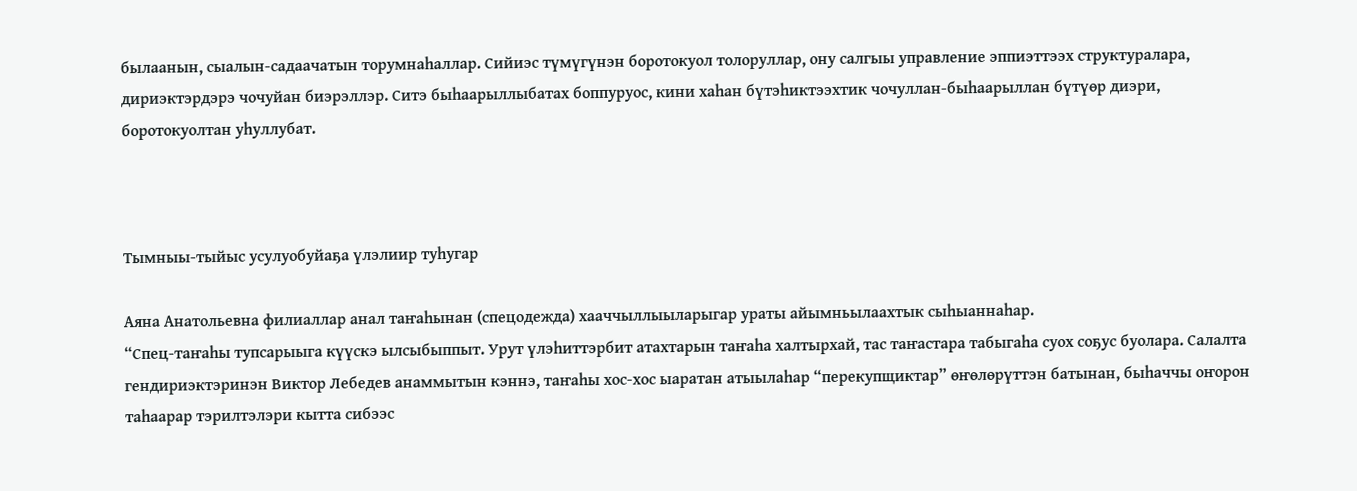былаанын, сыалын-садаачатын торумнаһаллар. Сийиэс түмүгүнэн боротокуол толоруллар, ону салгыы управление эппиэттээх структуралара, дириэктэрдэрэ чочуйан биэрэллэр. Ситэ быһаарыллыбатах боппуруос, кини хаһан бүтэһиктээхтик чочуллан-быһаарыллан бүтүөр диэри, боротокуолтан уһуллубат.



Тымныы-тыйыс усулуобуйаҕа үлэлиир туһугар

Аяна Анатольевна филиаллар анал таҥаһынан (спецодежда) хааччыллыыларыгар ураты айымньылаахтык сыһыаннаһар.
“Спец-таҥаһы тупсарыыга күүскэ ылсыбыппыт. Урут үлэһиттэрбит атахтарын таҥаһа халтырхай, тас таҥастара табыгаһа суох соҕус буолара. Салалта гендириэктэринэн Виктор Лебедев анаммытын кэннэ, таҥаһы хос-хос ыаратан атыылаһар “перекупщиктар” өҥөлөрүттэн батынан, быһаччы оҥорон таһаарар тэрилтэлэри кытта сибээс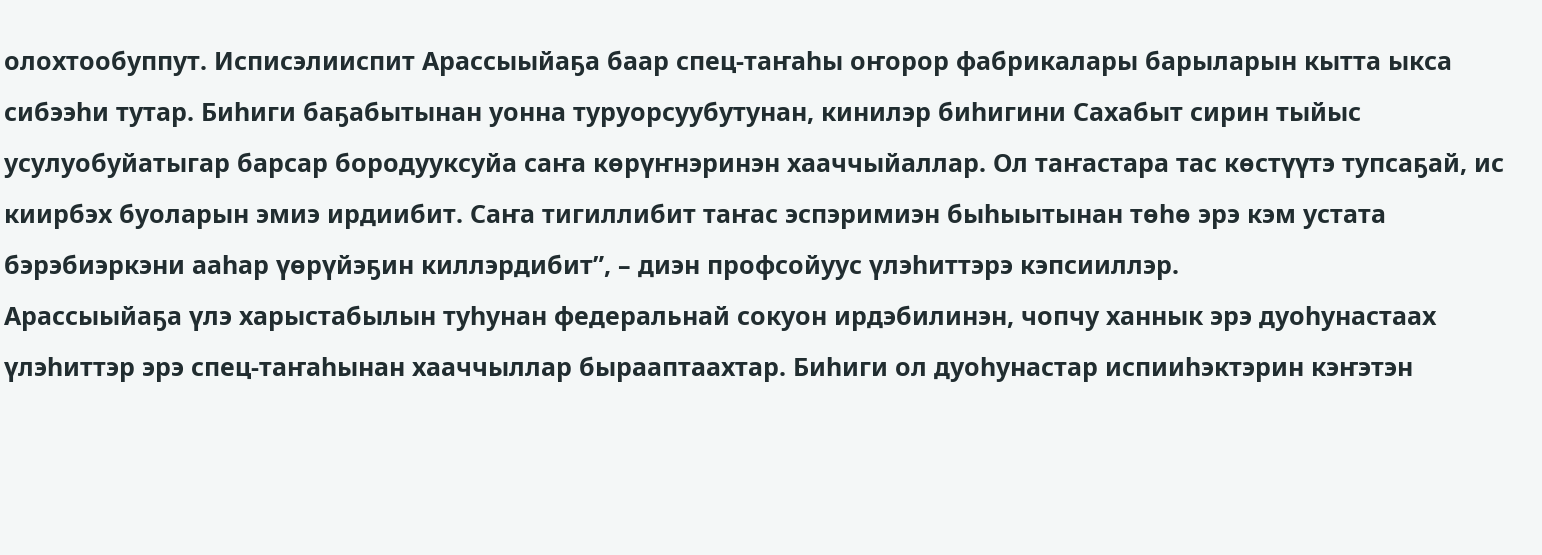олохтообуппут. Исписэлииспит Арассыыйаҕа баар спец-таҥаһы оҥорор фабрикалары барыларын кытта ыкса сибээһи тутар. Биһиги баҕабытынан уонна туруорсуубутунан, кинилэр биһигини Сахабыт сирин тыйыс усулуобуйатыгар барсар бородууксуйа саҥа көрүҥнэринэн хааччыйаллар. Ол таҥастара тас көстүүтэ тупсаҕай, ис киирбэх буоларын эмиэ ирдиибит. Саҥа тигиллибит таҥас эспэримиэн быһыытынан төһө эрэ кэм устата бэрэбиэркэни ааһар үөрүйэҕин киллэрдибит”, – диэн профсойуус үлэһиттэрэ кэпсииллэр.
Арассыыйаҕа үлэ харыстабылын туһунан федеральнай сокуон ирдэбилинэн, чопчу ханнык эрэ дуоһунастаах үлэһиттэр эрэ спец-таҥаһынан хааччыллар бырааптаахтар. Биһиги ол дуоһунастар испииһэктэрин кэҥэтэн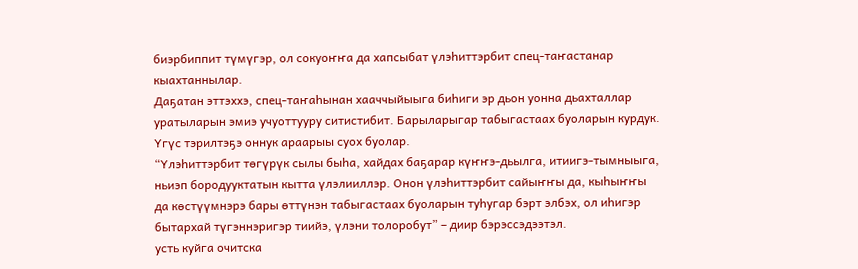биэрбиппит түмүгэр, ол сокуоҥҥа да хапсыбат үлэһиттэрбит спец-таҥастанар кыахтаннылар.
Даҕатан эттэххэ, спец-таҥаһынан хааччыйыыга биһиги эр дьон уонна дьахталлар уратыларын эмиэ учуоттууру ситистибит. Барыларыгар табыгастаах буоларын курдук. Үгүс тэрилтэҕэ оннук араарыы суох буолар.
“Үлэһиттэрбит төгүрүк сылы быһа, хайдах баҕарар күҥҥэ-дьылга, итиигэ-тымныыга, ньиэп бородууктатын кытта үлэлииллэр. Онон үлэһиттэрбит сайыҥҥы да, кыһыҥҥы да көстүүмнэрэ бары өттүнэн табыгастаах буоларын туһугар бэрт элбэх, ол иһигэр бытархай түгэннэригэр тиийэ, үлэни толоробут” – диир бэрэссэдээтэл.
усть куйга очитска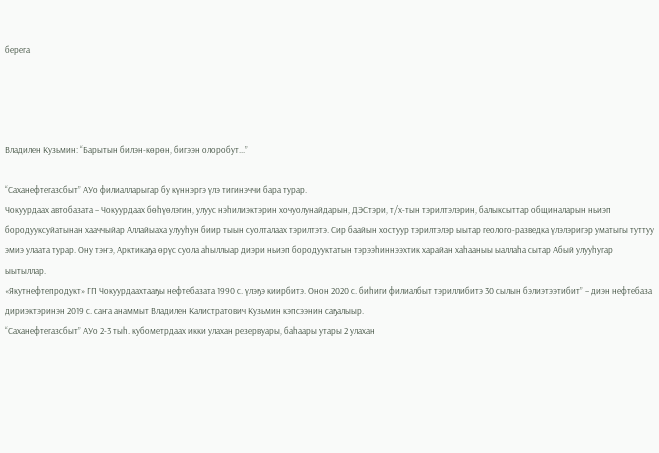берега




Владилен Кузьмин: “Барытын билэн-көрөн, бигээн олоробут...”

“Саханефтегазсбыт” АУо филиалларыгар бу күннэргэ үлэ тигинэччи бара турар.
Чокуурдаах автобазата – Чокуурдаах бөһүөлэгин, улуус нэһилиэктэрин хочуолунайдарын, ДЭСтэри, т/х-тын тэрилтэлэрин, балыксыттар общиналарын ньиэп бородууксуйатынан хааччыйар Аллайыаха улууһун биир тыын суолталаах тэрилтэтэ. Сир баайын хостуур тэрилтэлэр ыытар геолого-разведка үлэлэригэр уматыгы туттуу эмиэ улаата турар. Ону тэҥэ, Арктикаҕа өрүс суола аһыллыар диэри ньиэп бородууктатын тэрээһиннээхтик харайан хаһааныы ыаллаһа сытар Абый улууһугар ыытыллар.
«Якутнефтепродукт» ГП Чокуурдаахтааҕы нефтебазата 1990 с. үлэҕэ киирбитэ. Онон 2020 с. биһиги филиалбыт тэриллибитэ 30 сылын бэлиэтээтибит” – диэн нефтебаза дириэктэринэн 2019 с. саҥа анаммыт Владилен Калистратович Кузьмин кэпсээнин саҕалыыр.
“Саханефтегазсбыт” АУо 2-3 тыһ. кубометрдаах икки улахан резервуары, баһаары утары 2 улахан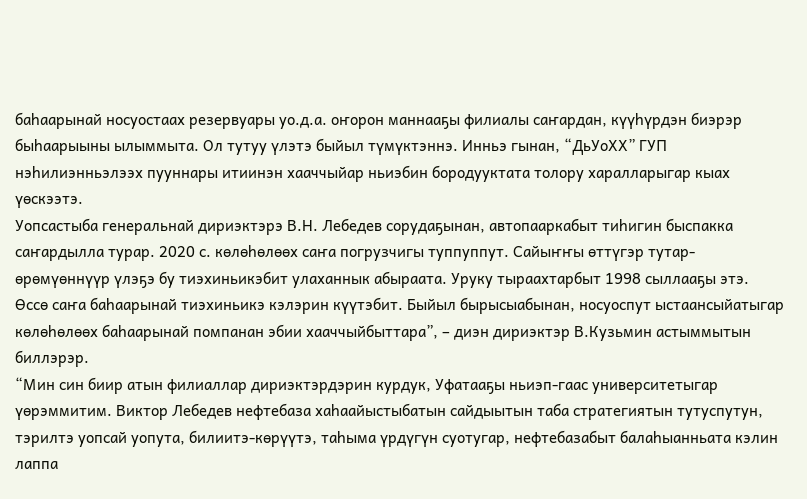баһаарынай носуостаах резервуары уо.д.а. оҥорон маннааҕы филиалы саҥардан, күүһүрдэн биэрэр быһаарыыны ылыммыта. Ол тутуу үлэтэ быйыл түмүктэннэ. Инньэ гынан, “ДьУоХХ” ГУП нэһилиэнньэлээх пууннары итиинэн хааччыйар ньиэбин бородууктата толору харалларыгар кыах үөскээтэ.
Уопсастыба генеральнай дириэктэрэ В.Н. Лебедев сорудаҕынан, автопааркабыт тиһигин быспакка саҥардылла турар. 2020 с. көлөһөлөөх саҥа погрузчигы туппуппут. Сайыҥҥы өттүгэр тутар-өрөмүөннүүр үлэҕэ бу тиэхиньикэбит улаханнык абыраата. Уруку тыраахтарбыт 1998 сыллааҕы этэ. Өссө саҥа баһаарынай тиэхиньикэ кэлэрин күүтэбит. Быйыл бырысыабынан, носуоспут ыстаансыйатыгар көлөһөлөөх баһаарынай помпанан эбии хааччыйбыттара”, – диэн дириэктэр В.Кузьмин астыммытын биллэрэр.
“Мин син биир атын филиаллар дириэктэрдэрин курдук, Уфатааҕы ньиэп-гаас университетыгар үөрэммитим. Виктор Лебедев нефтебаза хаһаайыстыбатын сайдыытын таба стратегиятын тутуспутун, тэрилтэ уопсай уопута, билиитэ-көрүүтэ, таһыма үрдүгүн суотугар, нефтебазабыт балаһыанньата кэлин лаппа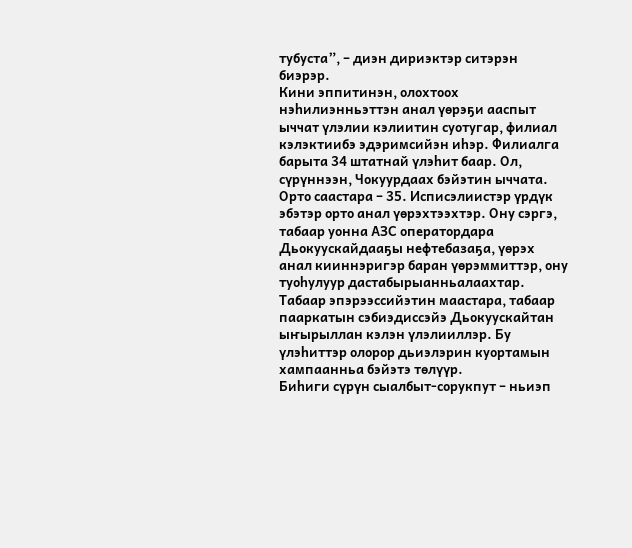тубуста”, – диэн дириэктэр ситэрэн биэрэр.
Кини эппитинэн, олохтоох нэһилиэнньэттэн анал үөрэҕи ааспыт ыччат үлэлии кэлиитин суотугар, филиал кэлэктиибэ эдэримсийэн иһэр. Филиалга барыта 34 штатнай үлэһит баар. Ол, сүрүннээн, Чокуурдаах бэйэтин ыччата. Орто саастара – 35. Исписэлиистэр үрдүк эбэтэр орто анал үөрэхтээхтэр. Ону сэргэ, табаар уонна АЗС оператордара Дьокуускайдааҕы нефтебазаҕа, үөрэх анал кииннэригэр баран үөрэммиттэр, ону туоһулуур дастабырыанньалаахтар. Табаар эпэрээссийэтин маастара, табаар пааркатын сэбиэдиссэйэ Дьокуускайтан ыҥырыллан кэлэн үлэлииллэр. Бу үлэһиттэр олорор дьиэлэрин куортамын хампаанньа бэйэтэ төлүүр.
Биһиги сүрүн сыалбыт-сорукпут – ньиэп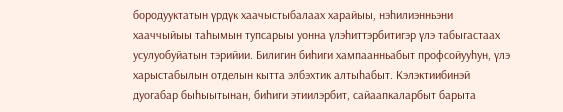бородууктатын үрдүк хаачыстыбалаах харайыы, нэһилиэнньэни хааччыйыы таһымын тупсарыы уонна үлэһиттэрбитигэр үлэ табыгастаах усулуобуйатын тэрийии. Билигин биһиги хампаанньабыт профсойууһун, үлэ харыстабылын отделын кытта элбэхтик алтыһабыт. Кэлэктиибинэй дуогабар быһыытынан, биһиги этиилэрбит, сайаапкаларбыт барыта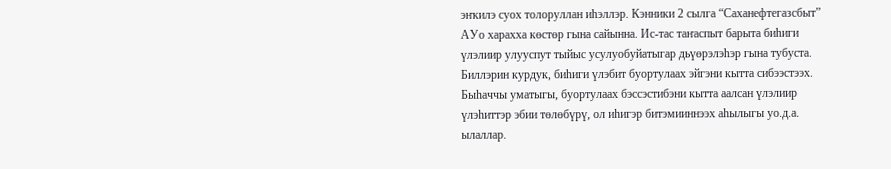эҥкилэ суох толоруллан иһэллэр. Кэнники 2 сылга “Саханефтегазсбыт” АУо харахха көстөр гына сайынна. Ис-тас таҥаспыт барыта биһиги үлэлиир улууспут тыйыс усулуобуйатыгар дьүөрэлэһэр гына тубуста. Биллэрин курдук, биһиги үлэбит буортулаах эйгэни кытта сибээстээх. Быһаччы уматыгы, буортулаах бэссэстибэни кытта аалсан үлэлиир үлэһиттэр эбии төлөбүрү, ол иһигэр битэмииннээх аһылыгы уо.д.а. ылаллар.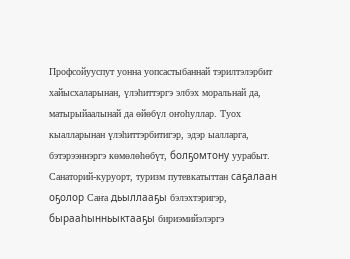Профсойууспут уонна уопсастыбаннай тэрилтэлэрбит хайысхаларынан, үлэһиттэргэ элбэх моральнай да, матырыйаалынай да өйөбүл оҥоһуллар. Туох кыалларынан үлэһиттэрбитигэр, эдэр ыалларга, бэтэрээннэргэ көмөлөһөбүт, болҕомтону уурабыт. Санаторий-куруорт, туризм путевкатыттан саҕалаан оҕолор Саҥа дьыллааҕы бэлэхтэригэр, бырааһынньыктааҕы бириэмийэлэргэ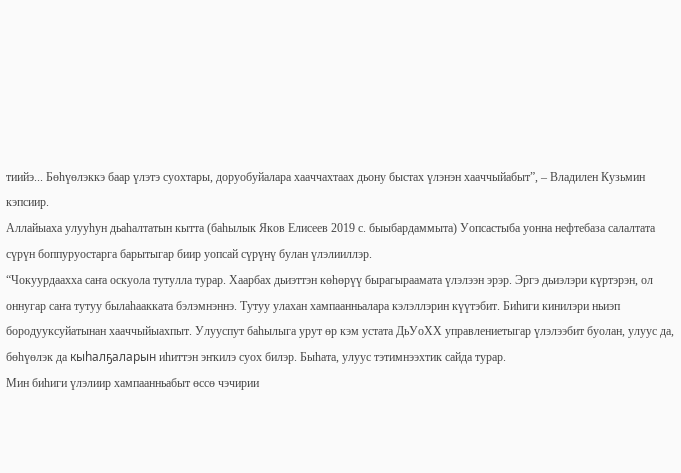тиийэ... Бөһүөлэккэ баар үлэтэ суохтары, доруобуйалара хааччахтаах дьону быстах үлэнэн хааччыйабыт”, – Владилен Кузьмин кэпсиир.
Аллайыаха улууһун дьаһалтатын кытта (баһылык Яков Елисеев 2019 с. быыбардаммыта) Уопсастыба уонна нефтебаза салалтата сүрүн боппуруостарга барытыгар биир уопсай сүрүнү булан үлэлииллэр.
“Чокуурдаахха саҥа оскуола тутулла турар. Хаарбах дьиэттэн көһөрүү бырагыраамата үлэлээн эрэр. Эргэ дьиэлэри күртэрэн, ол оннугар саҥа тутуу былаһаакката бэлэмнэннэ. Тутуу улахан хампаанньалара кэлэллэрин күүтэбит. Биһиги кинилэри ньиэп бородууксуйатынан хааччыйыахпыт. Улууспут баһылыга урут өр кэм устата ДьУоХХ управлениетыгар үлэлээбит буолан, улуус да, бөһүөлэк да кыһалҕаларын иһиттэн эҥкилэ суох билэр. Быһата, улуус тэтимнээхтик сайда турар.
Мин биһиги үлэлиир хампаанньабыт өссө чэчирии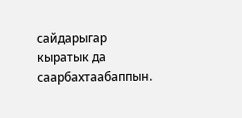сайдарыгар кыратык да саарбахтаабаппын.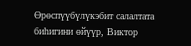Өрөспүүбүлүкэбит салалтата биһигини өйүүр, Виктор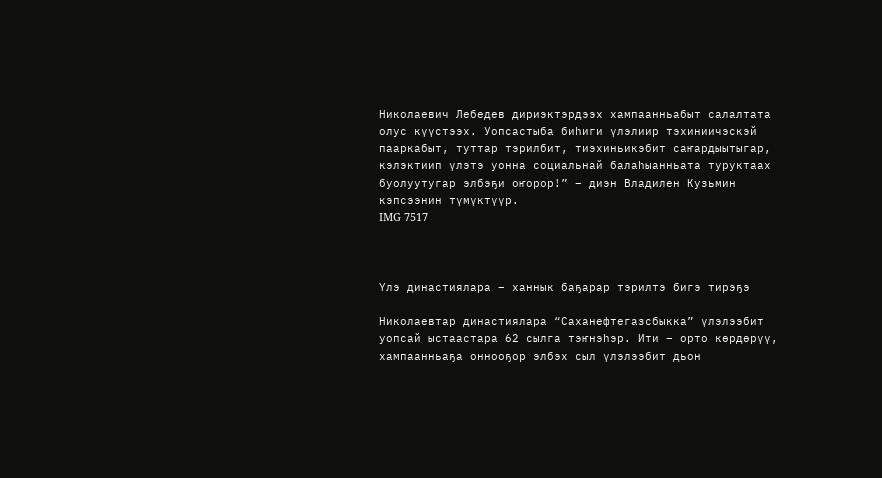Николаевич Лебедев дириэктэрдээх хампаанньабыт салалтата олус күүстээх. Уопсастыба биһиги үлэлиир тэхиниичэскэй пааркабыт, туттар тэрилбит, тиэхиньикэбит саҥардыытыгар, кэлэктиип үлэтэ уонна социальнай балаһыанньата туруктаах буолуутугар элбэҕи оҥорор!” – диэн Владилен Кузьмин кэпсээнин түмүктүүр.
IMG 7517



Үлэ династиялара – ханнык баҕарар тэрилтэ бигэ тирэҕэ

Николаевтар династиялара “Саханефтегазсбыкка” үлэлээбит уопсай ыстаастара 62 сылга тэҥнэһэр. Ити – орто көрдөрүү, хампаанньаҕа оннооҕор элбэх сыл үлэлээбит дьон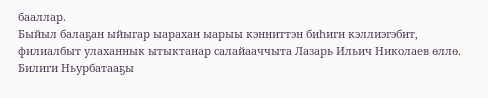бааллар.
Быйыл балаҕан ыйыгар ыарахан ыарыы кэнниттэн биһиги кэллиэгэбит, филиалбыт улаханнык ытыктанар салайааччыта Лазарь Ильич Николаев өллө. Билиги Ньурбатааҕы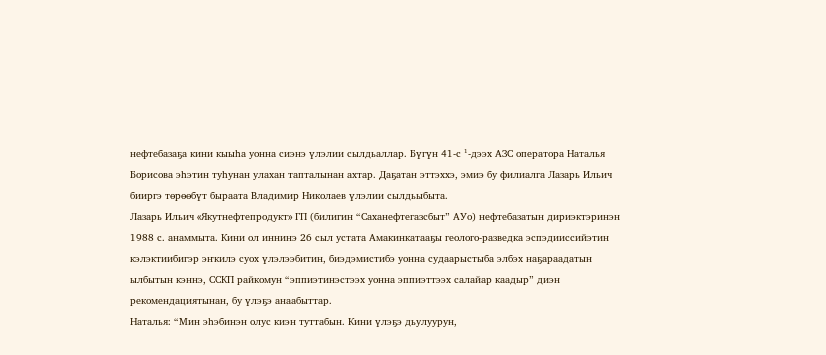нефтебазаҕа кини кыыһа уонна сиэнэ үлэлии сылдьаллар. Бүгүн 41-с ¹-дээх АЗС оператора Наталья Борисова эһэтин туһунан улахан тапталынан ахтар. Даҕатан эттэххэ, эмиэ бу филиалга Лазарь Ильич бииргэ төрөөбүт быраата Владимир Николаев үлэлии сылдьыбыта.
Лазарь Ильич «Якутнефтепродукт» ГП (билигин “Саханефтегазсбыт” АУо) нефтебазатын дириэктэринэн 1988 с. анаммыта. Кини ол иннинэ 26 сыл устата Амакинкатааҕы геолого-разведка эспэдииссийэтин кэлэктиибигэр эҥкилэ суох үлэлээбитин, биэдэмистибэ уонна судаарыстыба элбэх наҕараадатын ылбытын кэннэ, ССКП райкомун “эппиэтинэстээх уонна эппиэттээх салайар каадыр” диэн рекомендациятынан, бу үлэҕэ анаабыттар.
Наталья: “Мин эһэбинэн олус киэн туттабын. Кини үлэҕэ дьулуурун,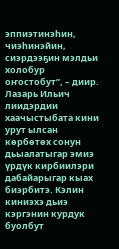эппиэтинэһин, чиэһинэйин, сиэрдээҕин мэлдьи холобур оҥостобут”, – диир.
Лазарь Ильич лиидэрдии хаачыстыбата кини урут ылсан көрбөтөх сонун дьыалатыгар эмиэ үрдүк кирбиилэри дабайарыгар кыах биэрбитэ. Кэлин киниэхэ дьиэ кэргэнин курдук буолбут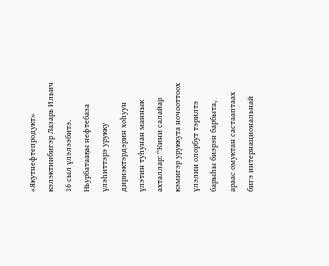«Якутнефтепродукт» кэлэктиибигэр Лазарь Ильич 16 сыл үлэлээбитэ.
Ньурбатааҕы нефтебаза үлэһиттэрэ урукку дириэктэрдэрин хоһуун үлэтин туһунан маннык ахталлар: “Кини салайар кэмигэр уруккута ночооттоох үлэлии олорбут тэрилтэ барыһы биэрэн барбыта, араас омуктан састааптаах бигэ интернациональнай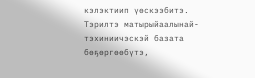кэлэктиип үөскээбитэ. Тэрилтэ матырыйаалынай-тэхиниичэскэй базата бөҕөргөөбүтэ,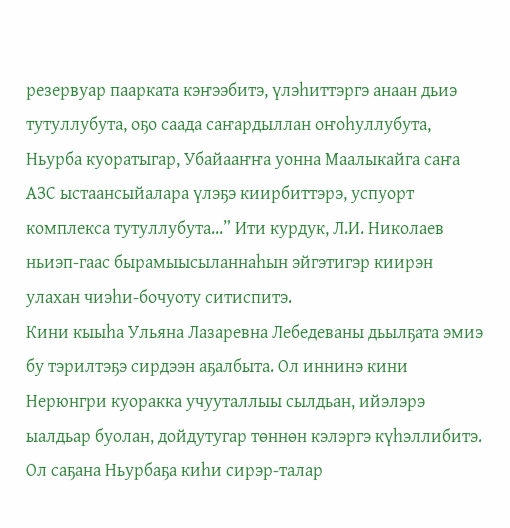резервуар паарката кэҥээбитэ, үлэһиттэргэ анаан дьиэ тутуллубута, оҕо саада саҥардыллан оҥоһуллубута, Ньурба куоратыгар, Убайааҥҥа уонна Маалыкайга саҥа АЗС ыстаансыйалара үлэҕэ киирбиттэрэ, успуорт комплекса тутуллубута...” Ити курдук, Л.И. Николаев ньиэп-гаас бырамыысыланнаһын эйгэтигэр киирэн улахан чиэһи-бочуоту ситиспитэ.
Кини кыыһа Ульяна Лазаревна Лебедеваны дьылҕата эмиэ бу тэрилтэҕэ сирдээн аҕалбыта. Ол иннинэ кини Нерюнгри куоракка учууталлыы сылдьан, ийэлэрэ ыалдьар буолан, дойдутугар төннөн кэлэргэ күһэллибитэ. Ол саҕана Ньурбаҕа киһи сирэр-талар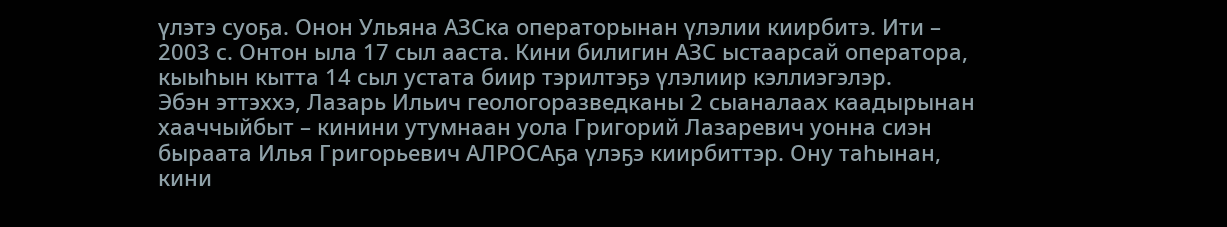үлэтэ суоҕа. Онон Ульяна АЗСка операторынан үлэлии киирбитэ. Ити – 2003 с. Онтон ыла 17 сыл ааста. Кини билигин АЗС ыстаарсай оператора, кыыһын кытта 14 сыл устата биир тэрилтэҕэ үлэлиир кэллиэгэлэр.
Эбэн эттэххэ, Лазарь Ильич геологоразведканы 2 сыаналаах каадырынан хааччыйбыт – кинини утумнаан уола Григорий Лазаревич уонна сиэн быраата Илья Григорьевич АЛРОСАҕа үлэҕэ киирбиттэр. Ону таһынан, кини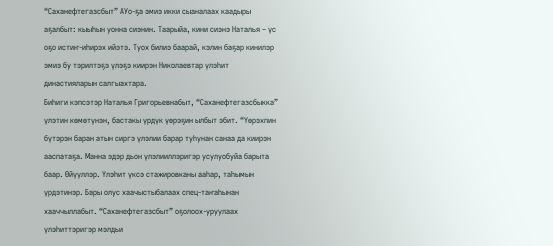“Саханефтегазсбыт” АУо-ҕа эмиэ икки сыаналаах каадыры аҕалбыт: кыыһын уонна сиэнин. Таарыйа, кини сиэнэ Наталья – үс оҕо истиҥ-иһирэх ийэтэ. Туох билиэ баарай, кэлин баҕар кинилэр эмиэ бу тэрилтэҕэ үлэҕэ киирэн Николаевтар үлэһит династияларын салгыахтара.
Биһиги кэпсэтэр Наталья Григорьевнабыт, “Саханефтегазсбыкка” үлэтин көмөтүнэн, бастакы үрдүк үөрэҕин ылбыт эбит. “Үөрэхпин бүтэрэн баран атын сиргэ үлэлии барар туһунан санаа да киирэн ааспатаҕа. Манна эдэр дьон үлэлииллэригэр усулуобуйа барыта баар. Өйүүллэр. Үлэһит үксэ стажировканы ааһар, таһымын үрдэтинэр. Бары олус хаачыстыбалаах спец-таҥаһынан хааччыллабыт. “Саханефтегазсбыт” оҕолоох-уруулаах үлэһиттэригэр мэлдьи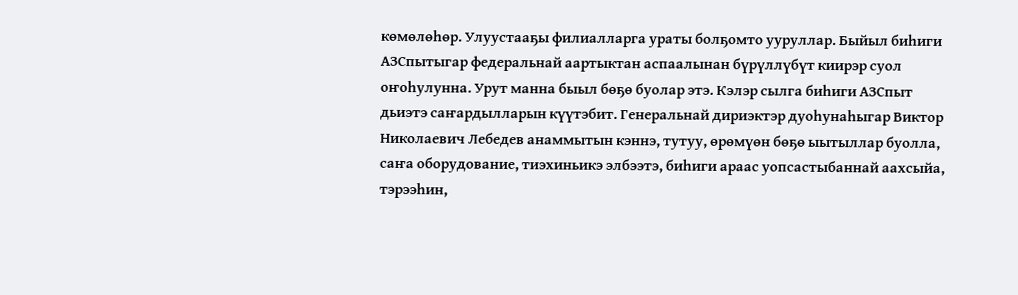көмөлөһөр. Улуустааҕы филиалларга ураты болҕомто ууруллар. Быйыл биһиги АЗСпытыгар федеральнай аартыктан аспаалынан бүрүллүбүт киирэр суол оҥоһулунна. Урут манна быыл бөҕө буолар этэ. Кэлэр сылга биһиги АЗСпыт дьиэтэ саҥардылларын күүтэбит. Генеральнай дириэктэр дуоһунаһыгар Виктор Николаевич Лебедев анаммытын кэннэ, тутуу, өрөмүөн бөҕө ыытыллар буолла, саҥа оборудование, тиэхиньикэ элбээтэ, биһиги араас уопсастыбаннай аахсыйа, тэрээһин,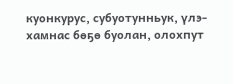куонкурус, субуотунньук, үлэ-хамнас бөҕө буолан, олохпут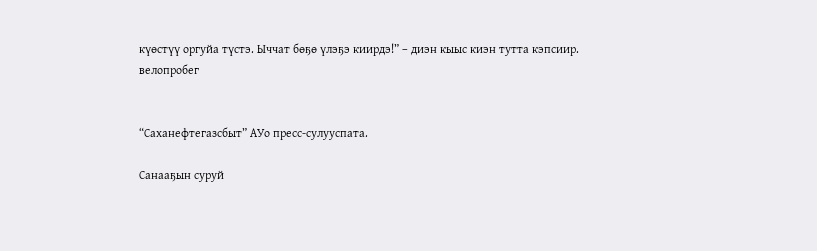күөстүү оргуйа түстэ. Ыччат бөҕө үлэҕэ киирдэ!” – диэн кыыс киэн тутта кэпсиир.
велопробег


“Саханефтегазсбыт” АУо пресс-сулууспата.

Санааҕын суруй